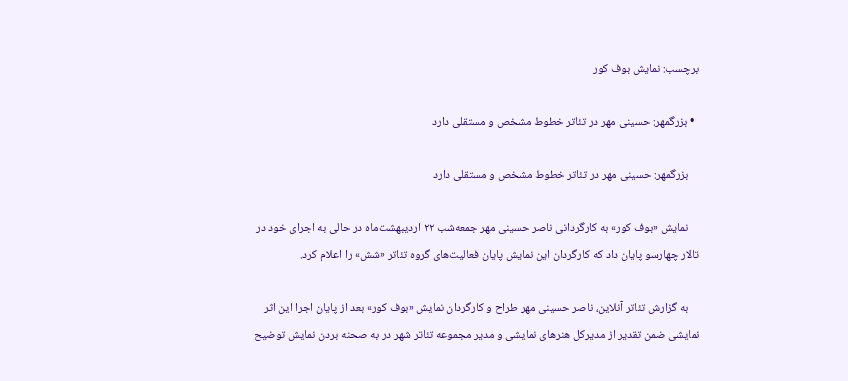برچسب: نمایش بوف کور

  • بزرگمهر: حسینی مهر در تئاتر خطوط مشخص و مستقلی دارد

    بزرگمهر: حسینی مهر در تئاتر خطوط مشخص و مستقلی دارد

    نمایش «بوف کور» به کارگردانی ناصر حسینی مهر جمعه‌شب ۲۲ اردیبهشت‌ماه در حالی به اجرای خود در تالار چهارسو پایان داد که کارگردان این نمایش پایان فعالیت‌های گروه تئاتر «شش» را اعلام کرد.

    به گزارش تئاتر آنلاین، ناصر حسینی مهر طراح و کارگردان نمایش «بوف کور» بعد از پایان اجرا این اثر نمایشی ضمن تقدیر از مدیرکل هنرهای نمایشی و مدیر مجموعه تئاتر شهر در به صحنه بردن نمایش توضیح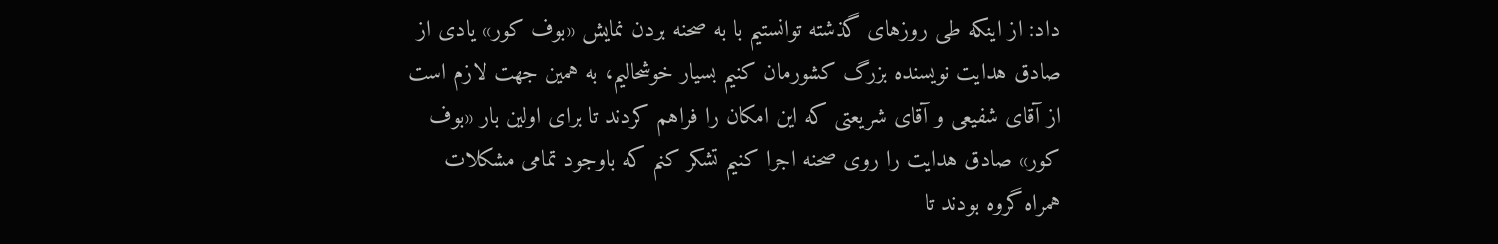داد: از اینکه طی روزهای گذشته توانستیم با به صحنه بردن نمایش «بوف کور» یادی از صادق هدایت نویسنده بزرگ کشورمان کنیم بسیار خوشحالیم، به همین جهت لازم است از آقای شفیعی و آقای شریعتی که این امکان را فراهم کردند تا برای اولین بار «بوف کور» صادق هدایت را روی صحنه اجرا کنیم تشکر کنم که باوجود تمامی مشکلات همراه گروه بودند تا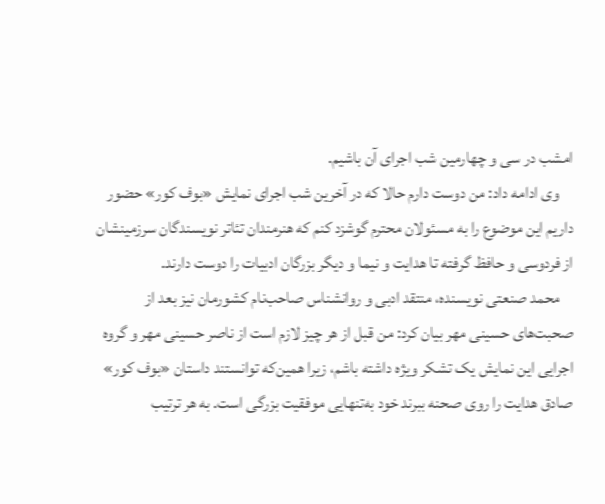امشب در سی و چهارمین شب اجرای آن باشیم.
    وی ادامه داد: من دوست دارم حالا که در آخرین شب اجرای نمایش «بوف کور» حضور داریم این موضوع را به مسئولان محترم گوشزد کنم که هنرمندان تئاتر نویسندگان سرزمینشان از فردوسی و حافظ گرفته تا هدایت و نیما و دیگر بزرگان ادبیات را دوست دارند.
    محمد صنعتی نویسنده، منتقد ادبی و روانشناس صاحب‌نام کشورمان نیز بعد از صحبت‌های حسینی مهر بیان کرد: من قبل از هر چیز لازم است از ناصر حسینی مهر و گروه اجرایی این نمایش یک تشکر ویژه داشته باشم، زیرا همین‌که توانستند داستان «بوف کور» صادق هدایت را روی صحنه ببرند خود به‌تنهایی موفقیت بزرگی است. به هر ترتیب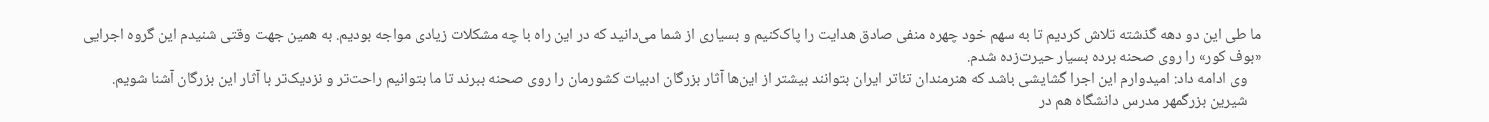ما طی این دو دهه گذشته تلاش کردیم تا به سهم خود چهره منفی صادق هدایت را پاک‌کنیم و بسیاری از شما می‌دانید که در این راه با چه مشکلات زیادی مواجه بودیم. به همین جهت وقتی شنیدم این گروه اجرایی «بوف کور» را روی صحنه برده بسیار حیرت‌زده شدم.
    وی ادامه داد: امیدوارم این اجرا گشایشی باشد که هنرمندان تئاتر ایران بتوانند بیشتر از این‌ها آثار بزرگان ادبیات کشورمان را روی صحنه ببرند تا ما بتوانیم راحت‌تر و نزدیک‌تر با آثار این بزرگان آشنا شویم.
    شیرین بزرگمهر مدرس دانشگاه هم در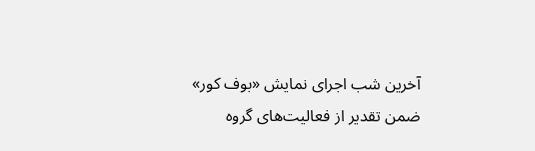آخرین شب اجرای نمایش «بوف کور» ضمن تقدیر از فعالیت‌های گروه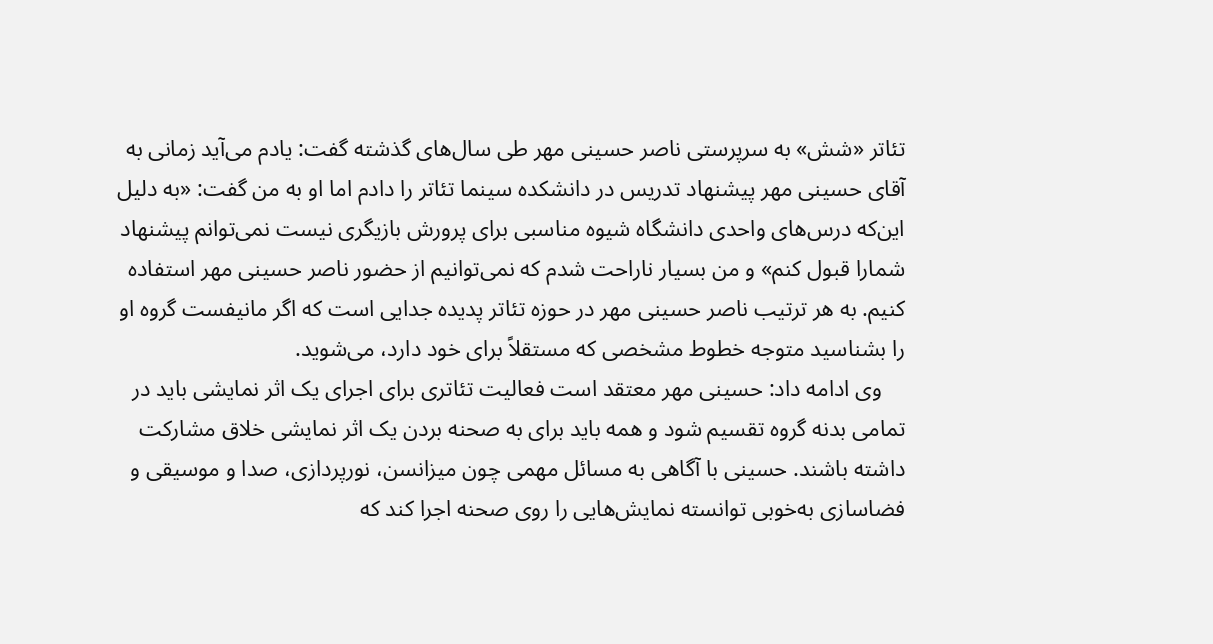تئاتر «شش» به سرپرستی ناصر حسینی مهر طی سال‌های گذشته گفت: یادم می‌آید زمانی به آقای حسینی مهر پیشنهاد تدریس در دانشکده سینما تئاتر را دادم اما او به من گفت: «به دلیل این‌که درس‌های واحدی دانشگاه شیوه مناسبی برای پرورش بازیگری نیست نمی‌توانم پیشنهاد شمارا قبول کنم» و من بسیار ناراحت شدم که نمی‌توانیم از حضور ناصر حسینی مهر استفاده کنیم. به هر ترتیب ناصر حسینی مهر در حوزه تئاتر پدیده جدایی است که اگر مانیفست گروه او را بشناسید متوجه خطوط مشخصی که مستقلاً برای خود دارد، می‌شوید.
    وی ادامه داد: حسینی مهر معتقد است فعالیت تئاتری برای اجرای یک اثر نمایشی باید در تمامی بدنه گروه تقسیم شود و همه باید برای به صحنه بردن یک اثر نمایشی خلاق مشارکت داشته باشند. حسینی با آگاهی به مسائل مهمی چون میزانسن، نورپردازی، صدا و موسیقی و فضاسازی به‌خوبی توانسته نمایش‌هایی را روی صحنه اجرا کند که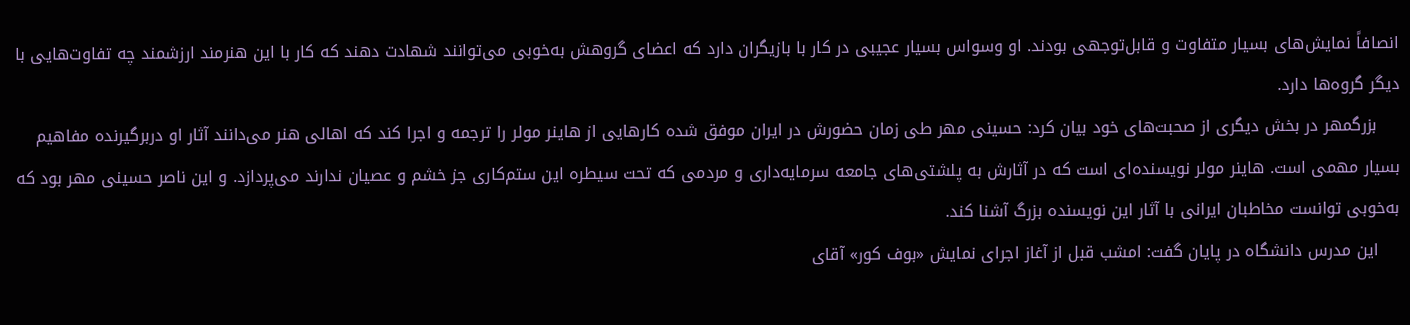انصافاً نمایش‌های بسیار متفاوت و قابل‌توجهی بودند. او وسواس بسیار عجیبی در کار با بازیگران دارد که اعضای گروهش به‌خوبی می‌توانند شهادت دهند که کار با این هنرمند ارزشمند چه تفاوت‌هایی با دیگر گروه‌ها دارد.
    بزرگمهر در بخش دیگری از صحبت‌های خود بیان کرد: حسینی مهر طی زمان حضورش در ایران موفق شده کارهایی از هاینر مولر را ترجمه و اجرا کند که اهالی هنر می‌دانند آثار او دربرگیرنده مفاهیم بسیار مهمی است. هاینر مولر نویسنده‌ای است که در آثارش به پلشتی‌های جامعه سرمایه‌داری و مردمی که تحت سیطره این ستم‌کاری جز خشم و عصیان ندارند می‌پردازد. و این ناصر حسینی مهر بود که به‌خوبی توانست مخاطبان ایرانی با آثار این نویسنده بزرگ آشنا کند.
    این مدرس دانشگاه در پایان گفت: امشب قبل از آغاز اجرای نمایش «بوف کور» آقای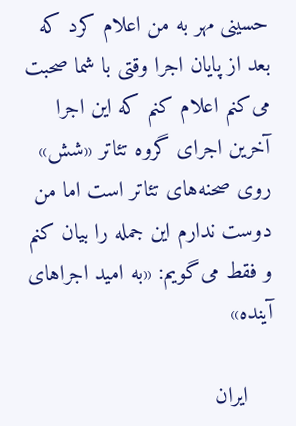حسینی مهر به من اعلام کرد که بعد از پایان اجرا وقتی با شما صحبت می‌کنم اعلام کنم که این اجرا آخرین اجرای گروه تئاتر «شش» روی صحنه‌های تئاتر است اما من دوست ندارم این جمله را بیان کنم و فقط می‌گویم: «به امید اجراهای آینده»

    ایران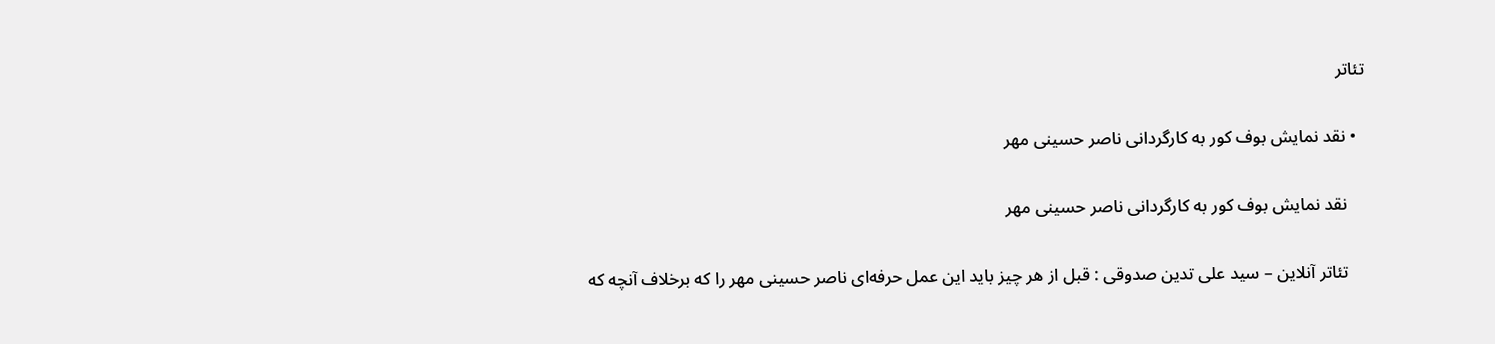تئاتر

  • نقد نمایش بوف کور به کارگردانی ناصر حسینی مهر

    نقد نمایش بوف کور به کارگردانی ناصر حسینی مهر

    تئاتر آنلاین – سید علی تدین صدوقی : قبل از هر چیز باید این عمل حرفه‌ای ناصر حسینی مهر را که برخلاف آنچه که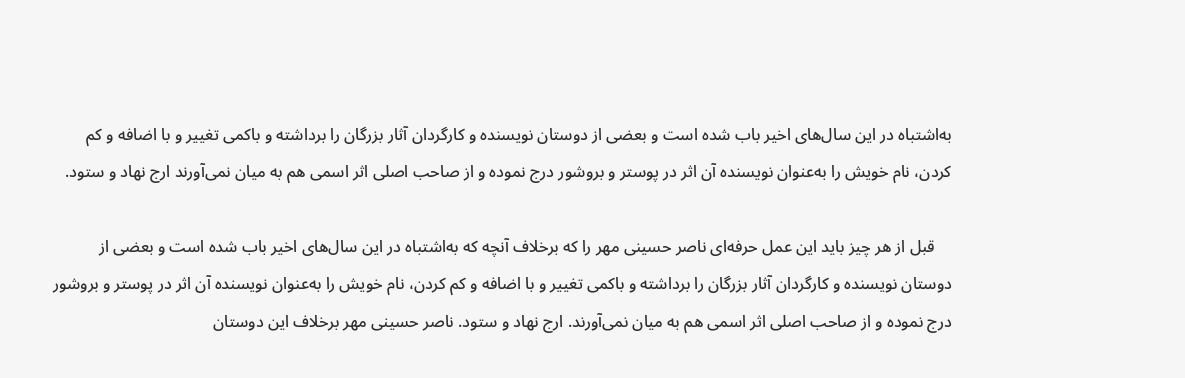به‌اشتباه در این سال‌های اخیر باب شده است و بعضی از دوستان نویسنده و کارگردان آثار بزرگان را برداشته و باکمی تغییر و با اضافه و کم کردن، نام خویش را به‌عنوان نویسنده آن اثر در پوستر و بروشور درج نموده و از صاحب اصلی اثر اسمی هم به میان نمی‌آورند ارج نهاد و ستود.

    قبل از هر چیز باید این عمل حرفه‌ای ناصر حسینی مهر را که برخلاف آنچه که به‌اشتباه در این سال‌های اخیر باب شده است و بعضی از دوستان نویسنده و کارگردان آثار بزرگان را برداشته و باکمی تغییر و با اضافه و کم کردن، نام خویش را به‌عنوان نویسنده آن اثر در پوستر و بروشور درج نموده و از صاحب اصلی اثر اسمی هم به میان نمی‌آورند. ارج نهاد و ستود. ناصر حسینی مهر برخلاف این دوستان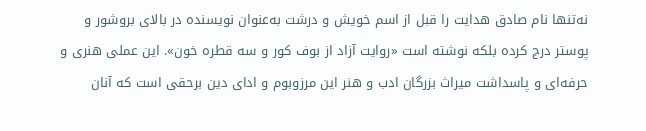نه‌تنها نام صادق هدایت را قبل از اسم خویش و درشت به‌عنوان نویسنده در بالای بروشور و پوستر درج کرده بلکه نوشته است «روایت آزاد از بوف کور و سه قطره خون». این عملی هنری و حرفه‌ای و پاسداشت میراث بزرگان ادب و هنر این مرزوبوم و ادای دین برحقی است که آنان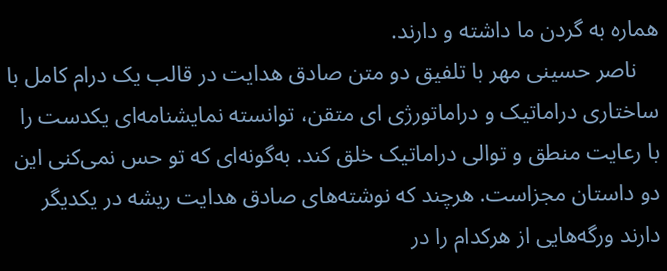هماره به گردن ما داشته و دارند.
    ناصر حسینی مهر با تلفیق دو متن صادق هدایت در قالب یک درام کامل با ساختاری دراماتیک و دراماتورژی ای متقن، توانسته نمایشنامه‌ای یکدست را با رعایت منطق و توالی دراماتیک خلق کند. به‌گونه‌ای که تو حس نمی‌کنی این دو داستان مجزاست. هرچند که نوشته‌های صادق هدایت ریشه در یکدیگر دارند ورگه‌هایی از هرکدام را در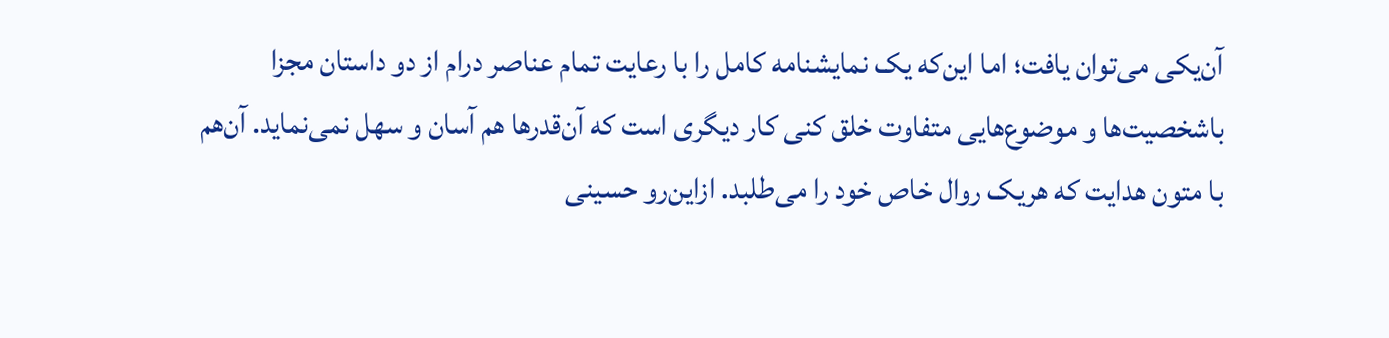آن‌یکی می‌توان یافت؛ اما این‌که یک نمایشنامه کامل را با رعایت تمام عناصر درام از دو داستان مجزا باشخصیت‌ها و موضوع‌هایی متفاوت خلق کنی کار دیگری است که آن‌قدرها هم آسان و سهل نمی‌نماید. آن‌هم با متون هدایت که هریک روال خاص خود را می‌طلبد. ازاین‌رو حسینی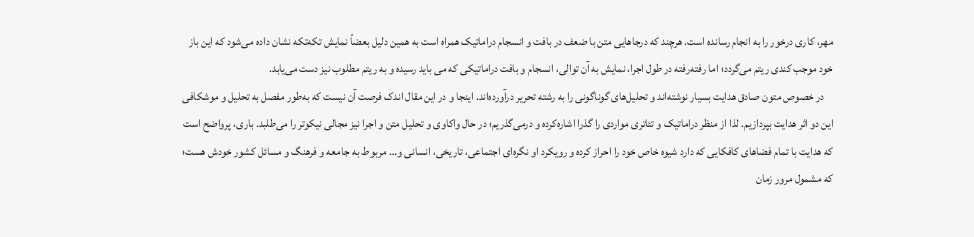مهر، کاری درخور را به انجام رسانده است. هرچند که درجاهایی متن با ضعف در بافت و انسجام دراماتیک همراه است به همین دلیل بعضاً نمایش تکه‌تکه نشان داده می‌شود که این باز خود موجب کندی ریتم می‌گردد؛ اما رفته‌رفته در طول اجرا، نمایش به آن توالی، انسجام و بافت دراماتیکی که می باید رسیده و به ریتم مطلوب نیز دست می‌یابد.
    در خصوص متون صادق هدایت بسیار نوشته‌اند و تحلیل‌های گوناگونی را به رشته تحریر درآورده‌اند. اینجا و در این مقال اندک فرصت آن نیست که به‌طور مفصل به تحلیل و موشکافی این دو اثر هدایت بپردازیم. لذا از منظر دراماتیک و تئاتری مواردی را گذرا اشاره‌کرده و درمی‌گذریم؛ در حال واکاوی و تحلیل متن و اجرا نیز مجالی نیکوتر را می‌طلبد. باری، پرواضح است که هدایت با تمام فضاهای کافکایی که دارد شیوه خاص خود را احراز کرده و رویکرد او نگره‌ای اجتماعی، تاریخی، انسانی و… مربوط به جامعه و فرهنگ و مسائل کشور خودش هست؛ که مشمول مرور زمان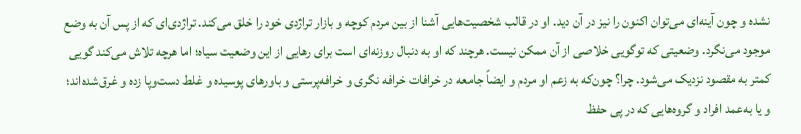نشده و چون آینه‌ای می‌توان اکنون را نیز در آن دید. او در قالب شخصیت‌هایی آشنا از بین مردم کوچه و بازار تراژدی خود را خلق می‌کند. تراژدی‌ای که از پس آن به وضع موجود می‌نگرد. وضعیتی که توگویی خلاصی از آن ممکن نیست. هرچند که او به دنبال روزنه‌ای است برای رهایی از این وضعیت سیاه؛ اما هرچه تلاش می‌کند گویی کمتر به مقصود نزدیک می‌شود. چرا؟ چون‌که به زعم او مردم و ایضاً جامعه در خرافات خرافه نگری و خرافه‌پرستی و باورهای پوسیده و غلط دست‌وپا زده و غرق‌شده‌اند؛ و یا به‌عمد افراد و گروه‌هایی که در پی حفظ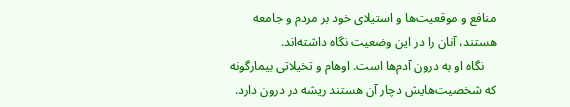منافع و موقعیت‌ها و استیلای خود بر مردم و جامعه هستند، آنان را در این وضعیت نگاه داشته‌اند.
    نگاه او به درون آدم‌ها است. اوهام و تخیلاتی بیمارگونه که شخصیت‌هایش دچار آن هستند ریشه در درون دارد.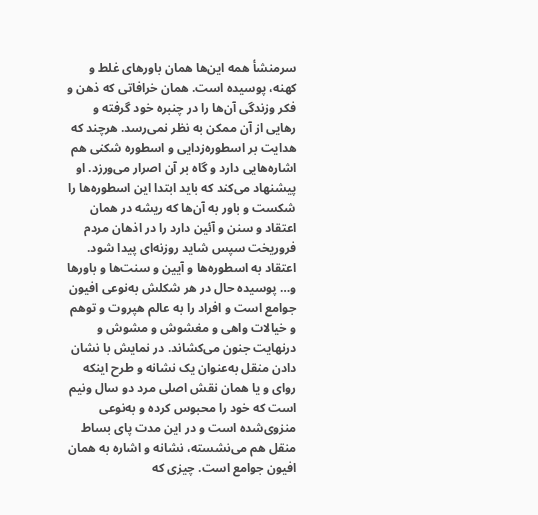سرمنشأ همه این‌ها همان باورهای غلط و کهنه، پوسیده است. همان خرافاتی که ذهن و فکر وزندگی آن‌ها را در چنبره خود گرفته و رهایی از آن ممکن به نظر نمی‌رسد. هرچند که هدایت بر اسطوره‌زدایی و اسطوره شکنی هم اشاره‌هایی دارد و گاه بر آن اصرار می‌ورزد. او پیشنهاد می‌کند که باید ابتدا این اسطوره‌ها را شکست و باور به آن‌ها که ریشه در همان اعتقاد و سنن و آئین دارد را در اذهان مردم فروریخت سپس شاید روزنه‌ای پیدا شود. اعتقاد به اسطوره‌ها و آیین و سنت‌ها و باورها و… پوسیده حال در هر شکلش به‌نوعی افیون جوامع است و افراد را به عالم هپروت و توهم و خیالات واهی و مغشوش و مشوش و درنهایت جنون می‌کشاند. در نمایش با نشان دادن منقل به‌عنوان یک نشانه و طرح اینکه روای و یا همان نقش اصلی مرد دو سال ونیم است که خود را محبوس کرده و به‌نوعی منزوی‌شده است و در این مدت پای بساط منقل هم می‌نشسته، نشانه‌ و اشاره به همان افیون جوامع است. چیزی که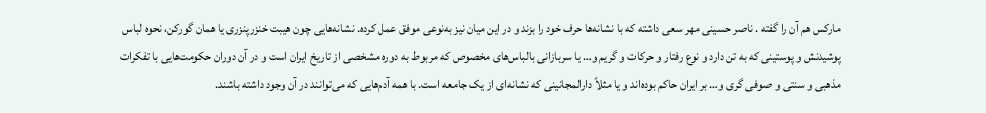مارکس هم آن را گفته . ناصر حسینی مهر سعی داشته که با نشانه‌ها حرف خود را بزند و در این میان نیز به‌نوعی موفق عمل کرده. نشانه‌هایی چون هیبت خنزرپنزری یا همان گورکن، نحوه لباس پوشیدنش و پوستینی که به تن دارد و نوع رفتار و حرکات و گریم و… یا سربازانی بالباس‌های مخصوص که مربوط به دوره مشخصی از تاریخ ایران است و در آن دوران حکومت‌هایی با تفکرات مذهبی و سنتی و صوفی گری و… بر ایران حاکم بوده‌اند و یا مثلاً دارالمجانینی که نشانه‌ای از یک جامعه است. با همه آدم‌هایی که می‌توانند در آن وجود داشته باشند.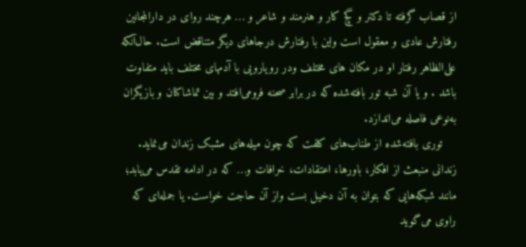از قصاب گرفته تا دکتر و گچ کار و هنرمند و شاعر و … هرچند روای در دارالمجانین رفتارش عادی و معقول است واین با رفتارش درجاهای دیگر متناقض است. حال‌آنکه علی‌الظاهر رفتار او در مکان های مختلف ودر رویارویی با آدمهای مختلف باید متفاوت باشد . و یا آن شبه تور بافته‌شده که در برابر صحنه فرومی‌افتد و بین تماشاکنان و بازیگران به‌نوعی فاصله می‌اندازد.
    توری بافته‌شده از طناب‌های کلفت که چون میله‌های مشبک زندان می‌نماید. زندانی منبعث از افکار، باورها، اعتقادات، خرافات و… که در ادامه تقدس می‌یابد؛ مانند شبکه‌هایی که بتوان به آن دخیل بست واز آن حاجت خواست. یا جمله‌ای که راوی می‌گوید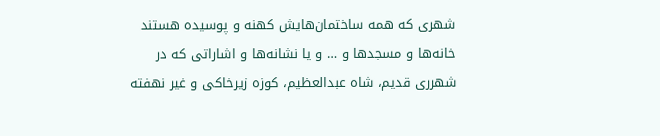شهری که همه ساختمان‌هایش کهنه و پوسیده هستند خانه‌ها و مسجدها و … و یا نشانه‌ها و اشاراتی که در شهرری قدیم، شاه عبدالعظیم، کوزه زیرخاکی و غیر نهفته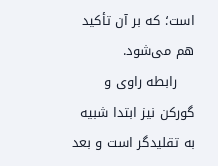است؛ که بر آن تأکید هم می‌شود.
    رابطه راوی و گورکن نیز ابتدا شبیه به تقلیدگر است و بعد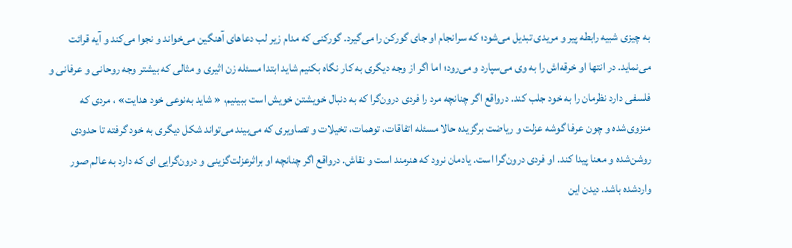به چیزی شبیه رابطه پیر و مریدی تبدیل می‌شود؛ که سرانجام او جای گورکن را می‌گیرد. گورکنی که مدام زیر لب دعاهای آهنگین می‌خواند و نجوا می‌کند و آیه قرائت می‌نماید. در انتها او خرقه‌اش را به وی می‌سپارد و می‌رود؛ اما اگر از وجه دیگری به کار نگاه بکنیم شاید ابتدا مسئله زن اثیری و مثالی که بیشتر وجه روحانی و عرفانی و فلسفی دارد نظرمان را به خود جلب کند. درواقع اگر چنانچه مرد را فردی درون‌گرا که به دنبال خویشتن خویش است ببینیم، « شاید به‌نوعی خود هدایت» ، مردی که منزوی‌شده و چون عرفا گوشه عزلت و ریاضت برگزیده حالا مسئله اتفاقات، توهمات، تخیلات و تصاویری که می‌بیند می‌تواند شکل دیگری به خود گرفته تا حدودی روشن‌شده و معنا پیدا کند. او فردی درون‌گرا است. یادمان نرود که هنرمند است و نقاش. درواقع اگر چنانچه او براثرعزلت‌گزینی و درون‌گرایی ای که دارد به عالم صور واردشده باشد. دیدن این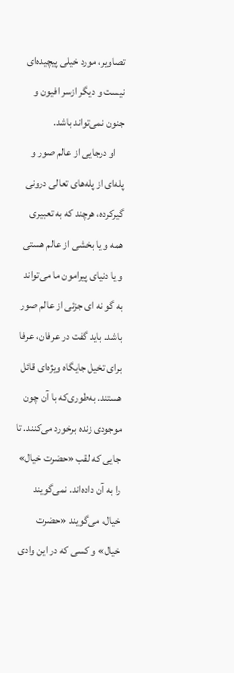تصاویر، مورد خیلی پیچیده‌ای نیست و دیگر ازسر افیون و جنون نمی‌تواند باشد.
    او درجایی از عالم صور و پله‌ای از پله‌های تعالی درونی گیرکرده، هرچند که به تعبیری همه و یا بخشی از عالم هستی و یا دنیای پیرامون ما می‌تواند به گو نه ای جزئی از عالم صور باشد. باید گفت در عرفان، عرفا برای تخیل جایگاه ویژه‌ای قائل هستند. به‌طوری‌که با آن چون موجودی زنده برخورد می‌کنند. تا جایی که لقب «حضرت خیال» را به آن داده‌اند. نمی‌گویند خیال، می‌گویند «حضرت خیال» و کسی که در این وادی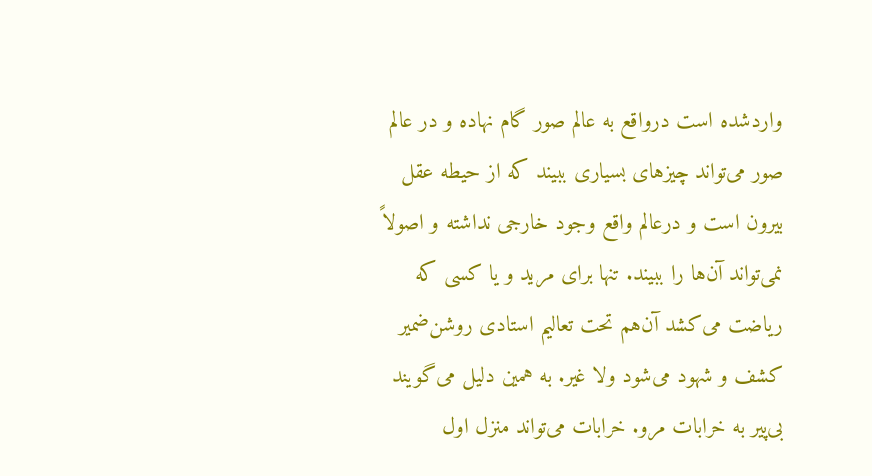واردشده است درواقع به عالم صور گام نهاده و در عالم صور می‌تواند چیزهای بسیاری ببیند که از حیطه عقل بیرون است و درعالم واقع وجود خارجی نداشته و اصولاً نمی‌تواند آن‌ها را ببیند. تنها برای مرید و یا کسی که ریاضت می‌کشد آن‌هم تحت تعالیم استادی روشن‌ضمیر کشف و شهود می‌شود ولا غیر. به همین دلیل می‌گویند بی‌پیر به خرابات مرو. خرابات می‌تواند منزل اول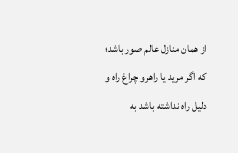از همان منازل عالم صور باشد؛ که اگر مرید یا راهرو چراغ راه و دلیل راه نداشته باشد به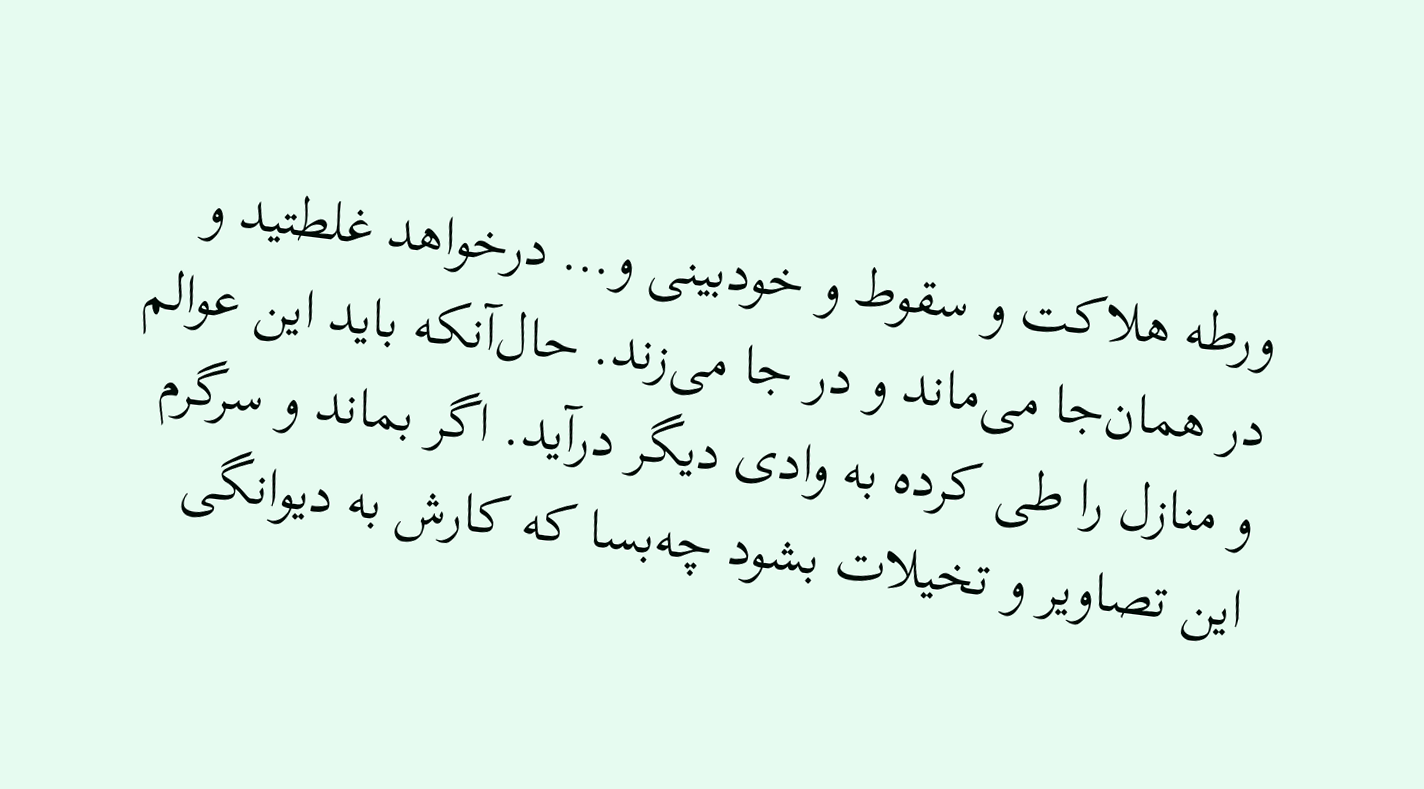ورطه هلاکت و سقوط و خودبینی و… درخواهد غلطتید و در همان‌جا می‌ماند و در جا می‌زند. حال‌آنکه باید این عوالم و منازل را طی کرده به وادی دیگر درآید. اگر بماند و سرگرم این تصاویر و تخیلات بشود چه‌بسا که کارش به دیوانگی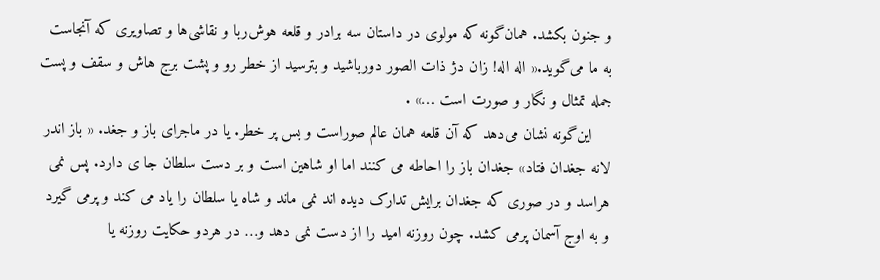و جنون بکشد. همان‌گونه که مولوی در داستان سه برادر و قلعه هوش‌ربا و نقاشی‌ها و تصاویری که آنجاست به ما می‌گوید.« اله اله! زان دژ ذات الصور دورباشید و بترسید از خطر رو و پشت برج هاش و سقف و پست جمله تمثال و نگار و صورت است …» .
    این‌گونه نشان می‌دهد که آن قلعه همان عالم صوراست و بس پر خطر. یا در ماجرای باز و جغد. « باز اندر لانه جغدان فتاد» جغدان باز را احاطه می کنند اما او شاهین است و بر دست سلطان جا ی دارد. پس نمی هراسد و در صوری که جغدان برایش تدارک دیده اند نمی ماند و شاه یا سلطان را یاد می کند و پرمی گیرد و به اوج آسمان پرمی کشد. چون روزنه امید را از دست نمی دهد و… در هردو حکایت روزنه یا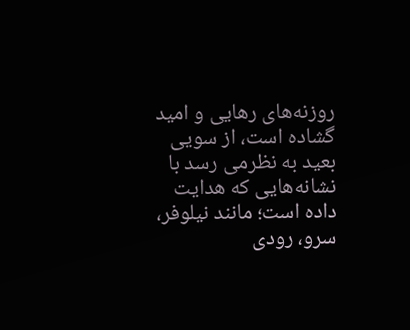روزنه‌های رهایی و امید گشاده است، از سویی بعید به نظرمی رسد با نشانه‌هایی که هدایت داده است؛ مانند نیلوفر، سرو، رودی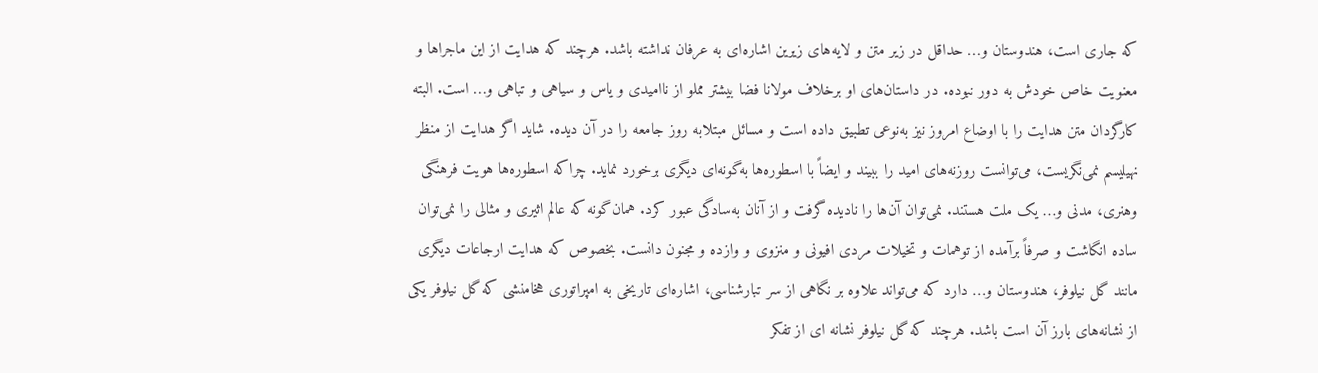که جاری است، هندوستان و… حداقل در زیر متن و لایه‌های زیرین اشاره‌ای به عرفان نداشته باشد. هرچند که هدایت از این ماجراها و معنویت خاص خودش به دور نبوده. در داستان‌های او برخلاف مولانا فضا بیشتر مملو از ناامیدی و یاس و سیاهی و تباهی و… است. البته کارگردان متن هدایت را با اوضاع امروز نیز به‌نوعی تطبیق داده است و مسائل مبتلابه روز جامعه را در آن دیده. شاید اگر هدایت از منظر نهیلیسم نمی‌نگریست، می‌توانست روزنه‌های امید را ببیند و ایضاً با اسطوره‌ها به‌گونه‌ای دیگری برخورد نماید. چراکه اسطوره‌ها هویت فرهنگی وهنری، مدنی و… یک ملت هستند. نمی‌توان آن‌ها را نادیده گرفت و از آنان به‌سادگی عبور کرد. همان‌گونه که عالم اثیری و مثالی را نمی‌توان ساده انگاشت و صرفاً برآمده از توهمات و تخیلات مردی افیونی و منزوی و وازده و مجنون دانست. بخصوص که هدایت ارجاعات دیگری مانند گل نیلوفر، هندوستان و… دارد که می‌تواند علاوه بر نگاهی از سر تبارشناسی، اشاره‌ای تاریخی به امپراتوری هخامنشی که گل نیلوفر یکی از نشانه‌های بارز آن است باشد. هرچند که گل نیلوفر نشانه ای از تفکر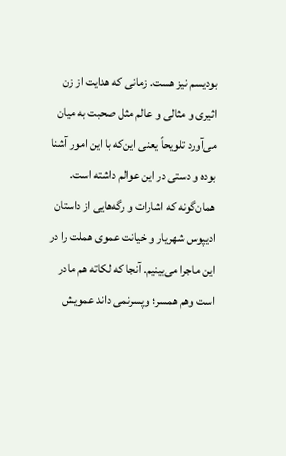بودیسم نیز هست. زمانی که هدایت از زن اثیری و مثالی و عالم مثل صحبت به میان می‌آورد تلویحاً یعنی این‌که با این امور آشنا بوده و دستی در این عوالم داشته است. همان‌گونه که اشارات و رگه‌هایی از داستان ادیپوس شهریار و خیانت عموی هملت را در این ماجرا می‌بینیم. آنجا که لکاته هم مادر است وهم همسر؛ وپسرنمی داند عمویش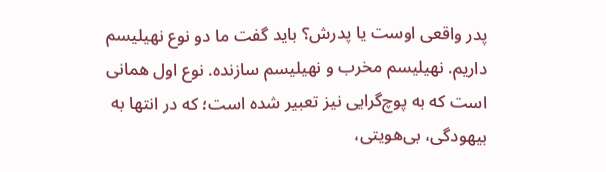پدر واقعی اوست یا پدرش؟ باید گفت ما دو نوع نهیلیسم داریم. نهیلیسم مخرب و نهیلیسم سازنده. نوع اول همانی است که به پوچ‌گرایی نیز تعبیر شده است؛ که در انتها به بیهودگی، بی‌هویتی،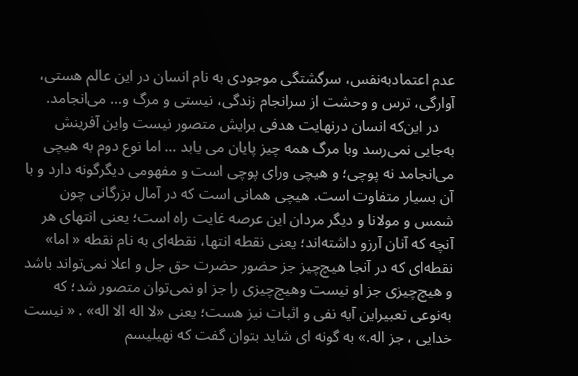عدم اعتمادبه‌نفس، سرگشتگی موجودی به نام انسان در این عالم هستی، آوارگی، ترس و وحشت از سرانجام زندگی، نیستی و مرگ و… می‌انجامد.
    در این‌که انسان درنهایت هدفی برایش متصور نیست واین آفرینش به‌جایی نمی‌رسد وبا مرگ همه چیز پایان می یابد … اما نوع دوم به هیچی می‌انجامد نه پوچی؛ و هیچی ورای پوچی است و مفهومی دیگرگونه دارد و با آن بسیار متفاوت است. هیچی همانی است که در آمال بزرگانی چون شمس و مولانا و دیگر مردان این عرصه غایت راه است؛ یعنی انتهای هر آنچه که آنان آرزو داشته‌اند؛ یعنی نقطه انتها، نقطه‌ای به نام نقطه « اما» نقطه‌ای که در آنجا هیچ‌چیز جز حضور حضرت حق جل و اعلا نمی‌تواند باشد و هیچ‌چیزی جز او نیست وهیچ‌چیزی را جز او نمی‌توان متصور شد؛ که به‌نوعی تعبیراین آیه نفی و اثبات نیز هست؛ یعنی «لا اله الا اله» . « نیست خدایی ، جز اله.» به گونه ای شاید بتوان گفت که نهیلیسم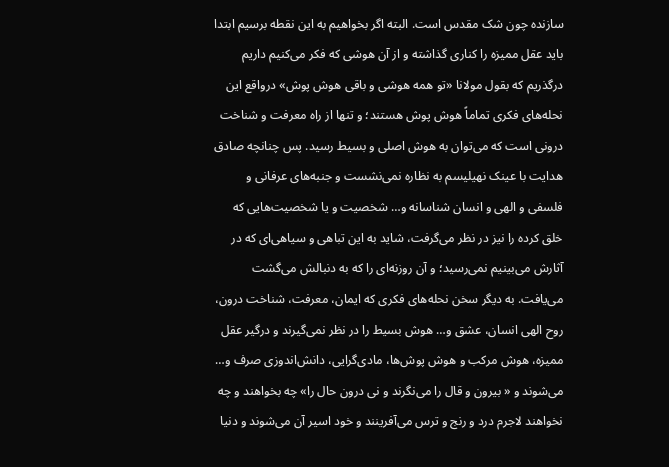سازنده چون شک مقدس است. البته اگر بخواهیم به این نقطه برسیم ابتدا باید عقل ممیزه را کناری گذاشته و از آن هوشی که فکر می‌کنیم داریم درگذریم که بقول مولانا «تو همه هوشی و باقی هوش پوش» درواقع این نحله‌های فکری تماماً هوش پوش هستند؛ و تنها از راه معرفت و شناخت درونی است که می‌توان به هوش اصلی و بسیط رسید. پس چنانچه صادق هدایت با عینک نهیلیسم به نظاره نمی‌نشست و جنبه‌های عرفانی و فلسفی و الهی و انسان شناسانه و… شخصیت‌ و یا شخصیت‌هایی که خلق کرده را نیز در نظر می‌گرفت، شاید به این تباهی و سیاهی‌ای که در آثارش می‌بینیم نمی‌رسید؛ و آن روزنه‌ای را که به دنبالش می‌گشت می‌یافت. به دیگر سخن نحله‌های فکری که ایمان، معرفت، شناخت درون، روح الهی انسان، عشق و… هوش بسیط را در نظر نمی‌گیرند و درگیر عقل ممیزه، هوش مرکب و هوش پوش‌ها، مادی‌گرایی، دانش‌اندوزی صرف و… می‌شوند و « بیرون و قال را می‌نگرند و نی درون حال را» چه بخواهند و چه نخواهند لاجرم درد و رنج و ترس می‌آفرینند و خود اسیر آن می‌شوند و دنیا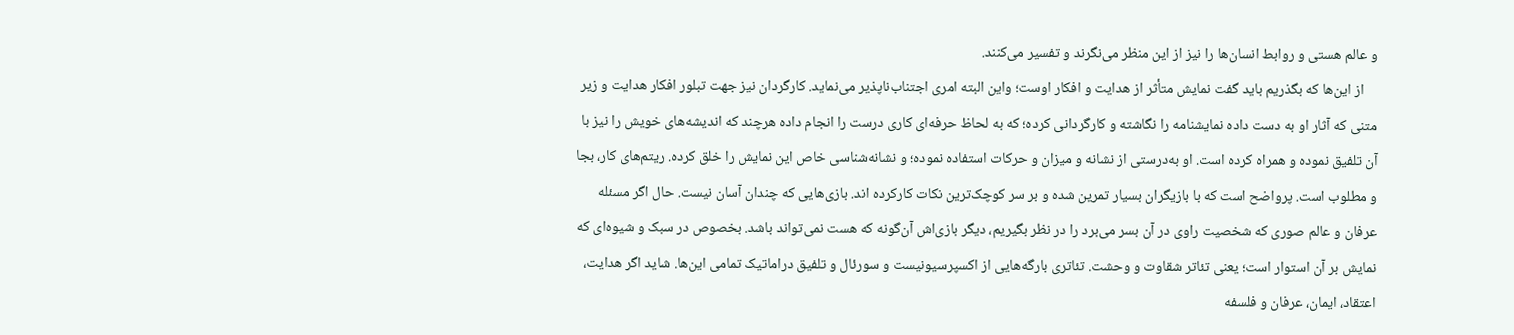و عالم هستی و روابط انسان‌ها را نیز از این منظر می‌نگرند و تفسیر می‌کنند.
    از این‌ها که بگذریم باید گفت نمایش متأثر از هدایت و افکار اوست؛ واین البته امری اجتناب‌ناپذیر می‌نماید. کارگردان نیز جهت تبلور افکار هدایت و زیر متنی که آثار او به دست داده نمایشنامه را نگاشته و کارگردانی کرده؛ که به لحاظ حرفه‌ای کاری درست را انجام داده هرچند که اندیشه‌های خویش را نیز با آن تلفیق نموده و همراه کرده است. او به‌درستی از نشانه و میزان و حرکات استفاده نموده؛ و نشانه‌شناسی خاص این نمایش را خلق کرده. ریتم‌های کار، بجا و مطلوب است. پرواضح است که با بازیگران بسیار تمرین شده و بر سر کوچک‌ترین نکات کارکرده اند. بازی‌هایی که چندان آسان نیست. حال اگر مسئله عرفان و عالم صوری که شخصیت راوی در آن بسر می‌برد را در نظر بگیریم، دیگر بازی‌اش آن‌گونه که هست نمی‌تواند باشد. بخصوص در سبک و شیوه‌ای که نمایش بر آن استوار است؛ یعنی تئاتر شقاوت و وحشت. تئاتری بارگه‌هایی از اکسپرسیونیست و سورئال و تلفیق دراماتیک تمامی این‌ها. شاید اگر هدایت، اعتقاد، ایمان، عرفان و فلسفه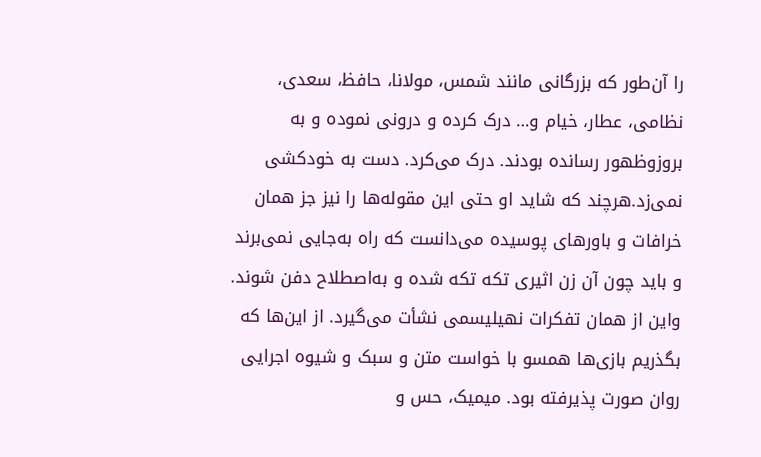را آن‌طور که بزرگانی مانند شمس، مولانا، حافظ، سعدی، نظامی، عطار، خیام و… درک کرده و درونی نموده و به بروزوظهور رسانده بودند. درک می‌کرد. دست به خودکشی نمی‌زد.هرچند که شاید او حتی این مقوله‌ها را نیز جز همان خرافات و باورهای پوسیده می‌دانست که راه به‌جایی نمی‌برند و باید چون آن زن اثیری تکه تکه شده و به‌اصطلاح دفن شوند. واین از همان تفکرات نهیلیسمی نشأت می‌گیرد. از این‌ها که بگذریم بازی‌ها همسو با خواست متن و سبک و شیوه اجرایی روان صورت پذیرفته بود. میمیک، حس و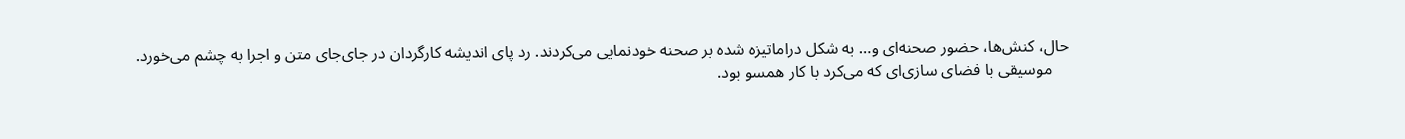حال، کنش‌ها، حضور صحنه‌ای و… به شکل دراماتیزه شده بر صحنه خودنمایی می‌کردند. رد پای اندیشه کارگردان در جای‌جای متن و اجرا به چشم می‌خورد.
    موسیقی با فضای سازی‌ای که می‌کرد با کار همسو بود.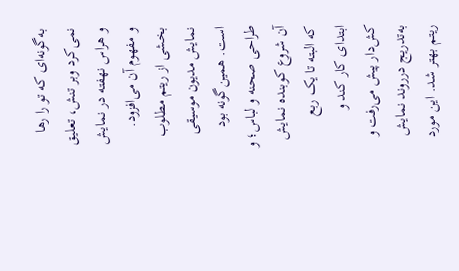به‌گونه‌ای که تو را رها نمی‌کرد وبر تنش، تعلیق و هراس نهفته در نمایش و مفهوم آن می‌افزود. بخشی از ریتم مطلوب نمایش مدیون موسیقی است. همین‌گونه بود طراحی صحنه و لباس؛ و آن شروع کوبنده نمایش که البته تا یک ربع ابتدای کار کند و کش‌دار پیش می‌رفت و به‌تدریج درروند نمایش ریتم بهتر شد. این مورد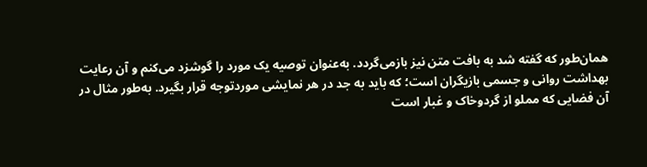همان‌طور که گفته شد به بافت متن نیز بازمی‌گردد. به‌عنوان توصیه یک مورد را گوشزد می‌کنم و آن رعایت بهداشت روانی و جسمی بازیگران است؛ که باید به جد در هر نمایشی موردتوجه قرار بگیرد. به‌طور مثال در آن فضایی که مملو از گردوخاک و غبار است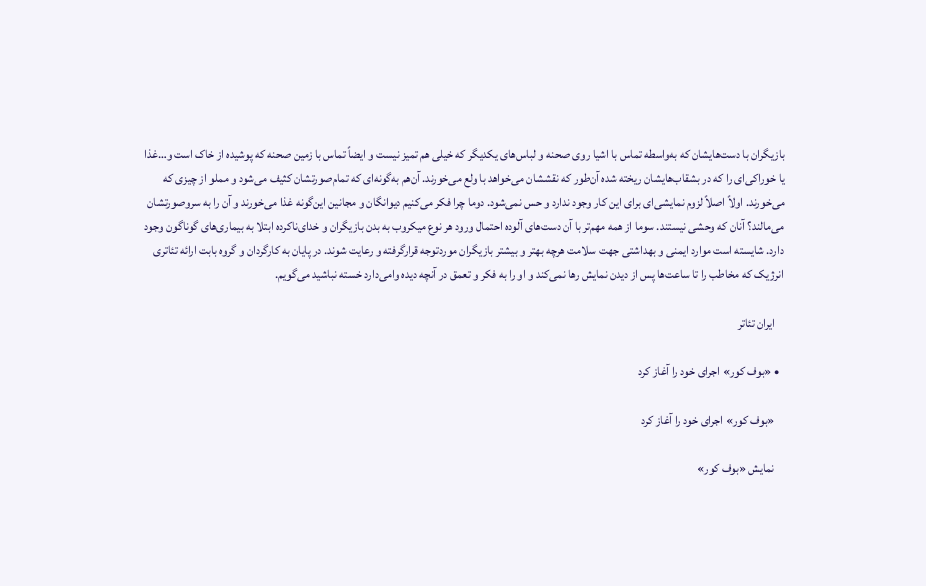بازیگران با دست‌هایشان که به‌واسطه تماس با اشیا روی صحنه و لباس‌های یکدیگر که خیلی هم تمیز نیست و ایضاً تماس با زمین صحنه که پوشیده از خاک است و…غذا یا خوراکی‌ای را که در بشقاب‌هایشان ریخته شده آن‌طور که نقششان می‌خواهد با ولع می‌خورند. آن‌هم به‌گونه‌ای که تمام‌صورتشان کثیف می‌شود و مملو از چیزی که می‌خورند. اولاً اصلاً لزوم نمایشی‌ای برای این کار وجود ندارد و حس نمی‌شود. دوما چرا فکر می‌کنیم دیوانگان و مجانین این‌گونه غذا می‌خورند و آن را به سروصورتشان می‌مالند؟ آنان که وحشی نیستند. سوما از همه مهم‌تر با آن دست‌های آلوده احتمال ورود هر نوع میکروب به بدن بازیگران و خدای‌ناکرده ابتلا به بیماری‌های گوناگون وجود دارد. شایسته است موارد ایمنی و بهداشتی جهت سلامت هرچه بهتر و بیشتر بازیگران موردتوجه قرارگرفته و رعایت شوند. در پایان به کارگردان و گروه بابت ارائه تئاتری انرژیک که مخاطب را تا ساعت‌ها پس از دیدن نمایش رها نمی‌کند و او را به فکر و تعمق در آنچه دیده وا‌می‌دارد خسته نباشید می‌گویم.

    ایران تئاتر

  • «بوف کور» اجرای خود را آغاز کرد

    «بوف کور» اجرای خود را آغاز کرد

    نمایش «بوف کور»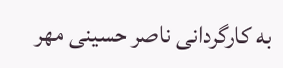به کارگردانی ناصر حسینی مهر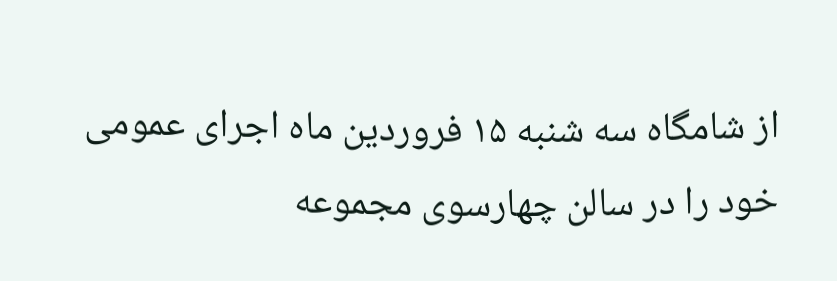از شامگاه سه شنبه ۱۵ فروردین ماه اجرای عمومی خود را در سالن چهارسوی مجموعه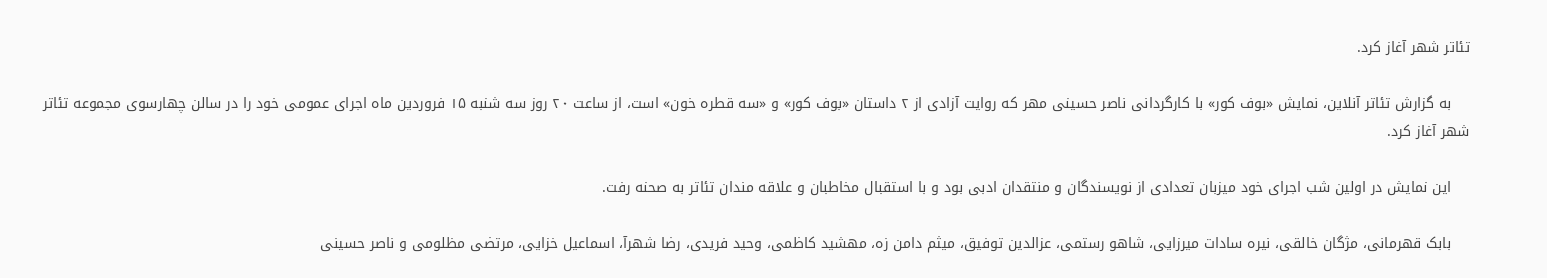تئاتر شهر آغاز کرد.

    به گزارش تئاتر آنلاین، نمایش «بوف کور» با کارگردانی ناصر حسینی مهر که روایت آزادی از ۲ داستان «بوف کور» و «سه قطره خون» است، از ساعت ۲۰ روز سه شنبه ۱۵ فروردین ماه اجرای عمومی خود را در سالن چهارسوی مجموعه تئاتر شهر آغاز کرد.

    این نمایش در اولین شب اجرای خود میزبان تعدادی از نویسندگان و منتقدان ادبی بود و با استقبال مخاطبان و علاقه مندان تئاتر به صحنه رفت.

    بابک قهرمانی، مژگان خالقی، نیره سادات میرزایی، شاهو رستمی، عزالدین توفیق، میثم دامن زه، مهشید کاظمی، وحید فریدی، رضا شهرآ، اسماعیل خزایی، مرتضی مظلومی و ناصر حسینی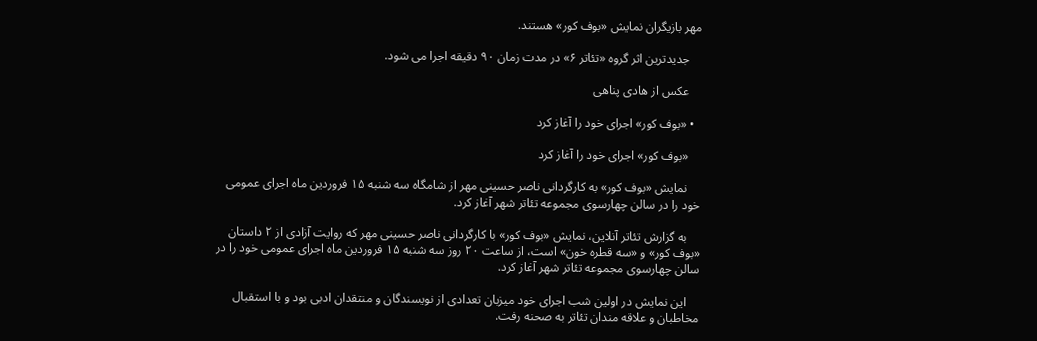مهر بازیگران نمایش «بوف کور» هستند.

    جدیدترین اثر گروه «تئاتر ۶» در مدت زمان ۹۰ دقیقه اجرا می شود.

    عکس از هادی پناهی

  • «بوف کور» اجرای خود را آغاز کرد

    «بوف کور» اجرای خود را آغاز کرد

    نمایش «بوف کور» به کارگردانی ناصر حسینی مهر از شامگاه سه شنبه ۱۵ فروردین ماه اجرای عمومی خود را در سالن چهارسوی مجموعه تئاتر شهر آغاز کرد.

    به گزارش تئاتر آنلاین، نمایش «بوف کور» با کارگردانی ناصر حسینی مهر که روایت آزادی از ۲ داستان «بوف کور» و «سه قطره خون» است، از ساعت ۲۰ روز سه شنبه ۱۵ فروردین ماه اجرای عمومی خود را در سالن چهارسوی مجموعه تئاتر شهر آغاز کرد.

    این نمایش در اولین شب اجرای خود میزبان تعدادی از نویسندگان و منتقدان ادبی بود و با استقبال مخاطبان و علاقه مندان تئاتر به صحنه رفت.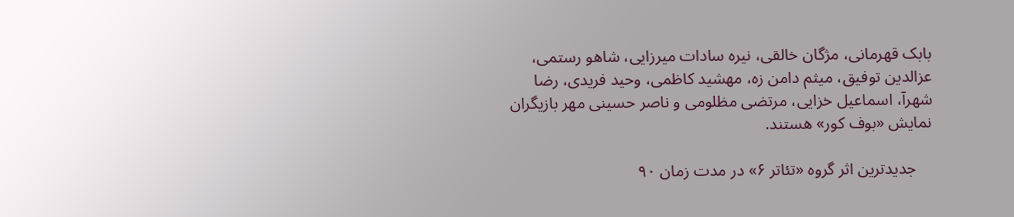بابک قهرمانی، مژگان خالقی، نیره سادات میرزایی، شاهو رستمی، عزالدین توفیق، میثم دامن زه، مهشید کاظمی، وحید فریدی، رضا شهرآ، اسماعیل خزایی، مرتضی مظلومی و ناصر حسینی مهر بازیگران نمایش «بوف کور» هستند.

    جدیدترین اثر گروه «تئاتر ۶» در مدت زمان ۹۰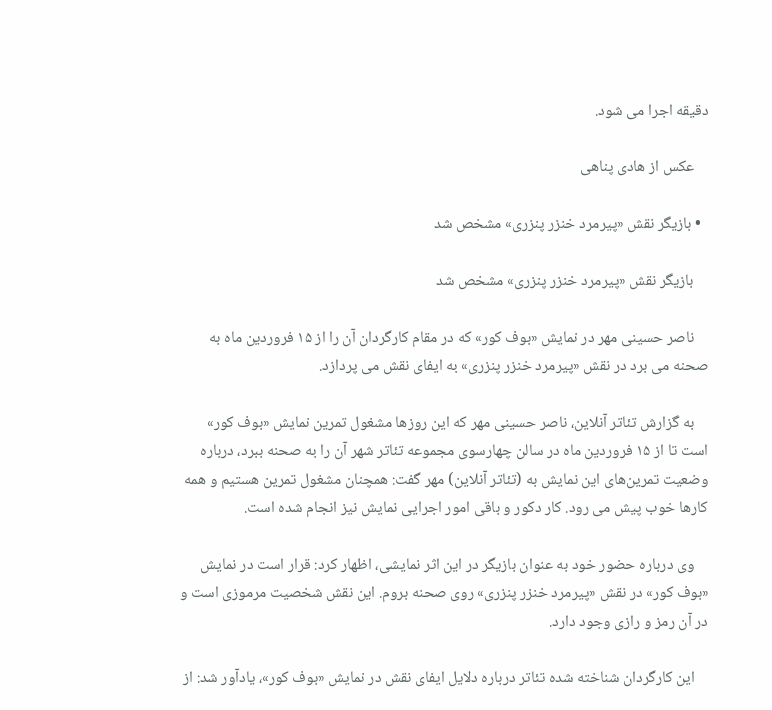دقیقه اجرا می شود.

    عکس از هادی پناهی

  • بازیگر نقش «پیرمرد خنزر پنزری» مشخص شد

    بازیگر نقش «پیرمرد خنزر پنزری» مشخص شد

    ناصر حسینی مهر در نمایش «بوف کور» که در مقام کارگردان آن را از ۱۵ فروردین ماه به صحنه می برد در نقش «پیرمرد خنزر پنزری» به ایفای نقش می پردازد.

    به گزارش تئاتر آنلاین، ناصر حسینی مهر که این روزها مشغول تمرین نمایش «بوف کور» است تا از ۱۵ فروردین ماه در سالن چهارسوی مجموعه تئاتر شهر آن را به صحنه ببرد، درباره وضعیت تمرین‌های این نمایش به (تئاتر آنلاین) مهر گفت: همچنان مشغول تمرین هستیم و همه کارها خوب پیش می رود. کار دکور و باقی امور اجرایی نمایش نیز انجام شده است.

    وی درباره حضور خود به عنوان بازیگر در این اثر نمایشی، اظهار کرد: قرار است در نمایش «بوف کور» در نقش «پیرمرد خنزر پنزری» روی صحنه بروم. این نقش شخصیت مرموزی است و در آن رمز و رازی وجود دارد.

    این کارگردان شناخته شده تئاتر درباره دلایل ایفای نقش در نمایش «بوف کور»، یادآور شد: از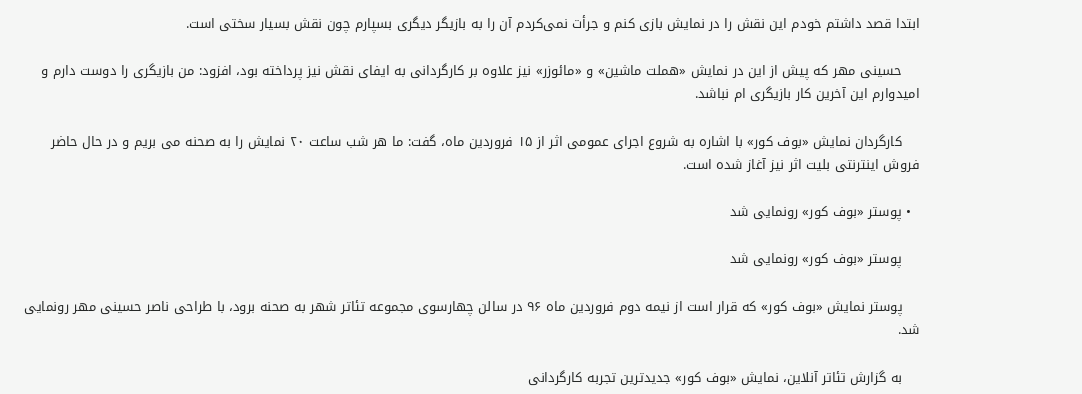ابتدا قصد داشتم خودم این نقش را در نمایش بازی کنم و جرأت نمی‌کردم آن را به بازیگر دیگری بسپارم چون نقش بسیار سختی است.

    حسینی مهر که پیش از این در نمایش «هملت ماشین» و «مائوزر» نیز علاوه بر کارگردانی به ایفای نقش نیز پرداخته بود، افزود: من بازیگری را دوست دارم و امیدوارم این آخرین کار بازیگری ام نباشد.

    کارگردان نمایش «بوف کور» با اشاره به شروع اجرای عمومی اثر از ۱۵ فروردین ماه، گفت: ما هر شب ساعت ۲۰ نمایش را به صحنه می بریم و در حال حاضر فروش اینترنتی بلیت اثر نیز آغاز شده است.

  • پوستر «بوف کور» رونمایی شد

    پوستر «بوف کور» رونمایی شد

    پوستر نمایش «بوف کور» که قرار است از نیمه دوم فروردین ماه ۹۶ در سالن چهارسوی مجموعه تئاتر شهر به صحنه برود، با طراحی ناصر حسینی مهر رونمایی شد.

    به گزارش تئاتر آنلاین، نمایش «بوف کور» جدیدترین تجربه کارگردانی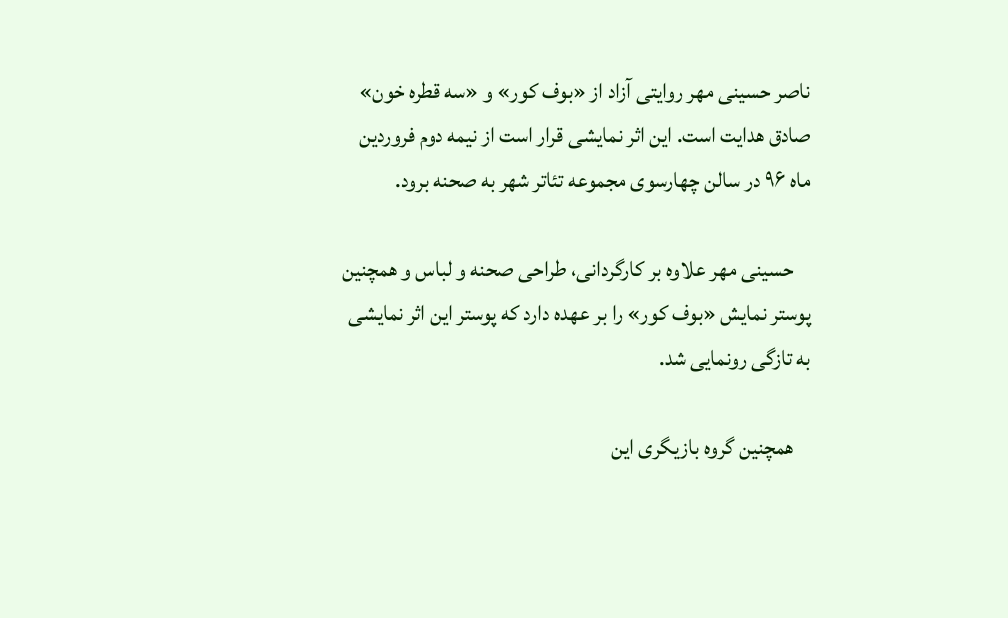ناصر حسینی مهر روایتی آزاد از «بوف کور» و «سه قطره خون» صادق هدایت است. این اثر نمایشی قرار است از نیمه دوم فروردین ماه ۹۶ در سالن چهارسوی مجموعه تئاتر شهر به صحنه برود.

    حسینی مهر علاوه بر کارگردانی، طراحی صحنه و لباس و همچنین پوستر نمایش «بوف کور» را بر عهده دارد که پوستر این اثر نمایشی به تازگی رونمایی شد.

    همچنین گروه بازیگری این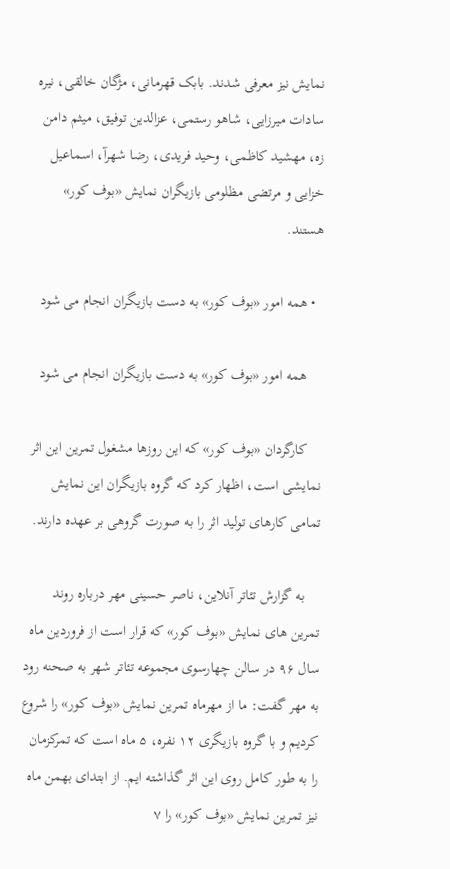نمایش نیز معرفی شدند. بابک قهرمانی، مژگان خالقی، نیره سادات میرزایی، شاهو رستمی، عزالدین توفیق، میثم دامن زه، مهشید کاظمی، وحید فریدی، رضا شهرآ، اسماعیل خزایی و مرتضی مظلومی بازیگران نمایش «بوف کور» هستند.

  • همه امور «بوف کور» به دست بازیگران انجام می‌ شود

    همه امور «بوف کور» به دست بازیگران انجام می‌ شود

    کارگردان «بوف کور» که این روزها مشغول تمرین این اثر نمایشی است، اظهار کرد که گروه بازیگران این نمایش تمامی کارهای تولید اثر را به صورت گروهی بر عهده دارند.

    به گزارش تئاتر آنلاین، ناصر حسینی مهر درباره روند تمرین های نمایش «بوف کور» که قرار است از فروردین ماه سال ۹۶ در سالن چهارسوی مجموعه تئاتر شهر به صحنه رود به مهر گفت: ما از مهرماه تمرین نمایش «بوف کور» را شروع کردیم و با گروه بازیگری ۱۲ نفره، ۵ ماه است که تمرکزمان را به طور کامل روی این اثر گذاشته ایم. از ابتدای بهمن ماه نیز تمرین نمایش «بوف کور» را ۷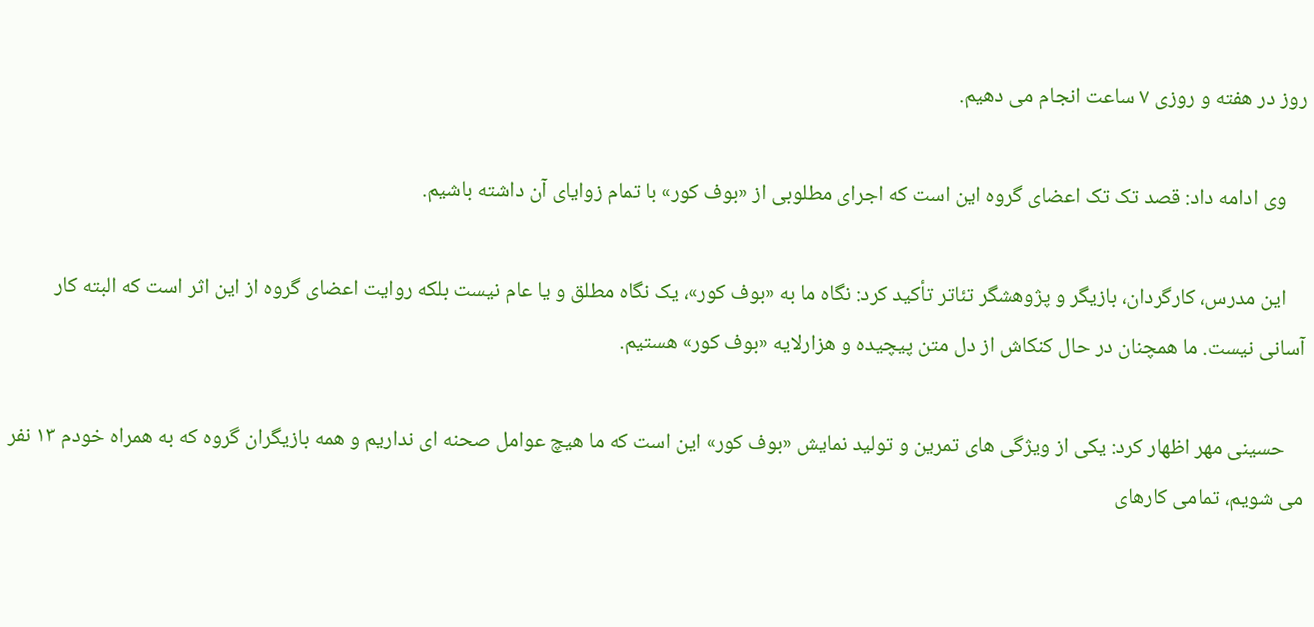روز در هفته و روزی ۷ ساعت انجام می دهیم.

    وی ادامه داد: قصد تک تک اعضای گروه این است که اجرای مطلوبی از «بوف کور» با تمام زوایای آن داشته باشیم.

    این مدرس، کارگردان، بازیگر و پژوهشگر تئاتر تأکید کرد: نگاه ما به «بوف کور»، یک نگاه مطلق و یا عام نیست بلکه روایت اعضای گروه از این اثر است که البته کار آسانی نیست. ما همچنان در حال کنکاش از دل متن پیچیده و هزارلایه «بوف کور» هستیم.

    حسینی مهر اظهار کرد: یکی از ویژگی های تمرین و تولید نمایش «بوف کور» این است که ما هیچ عوامل صحنه ای نداریم و همه بازیگران گروه که به همراه خودم ۱۳ نفر می شویم، تمامی کارهای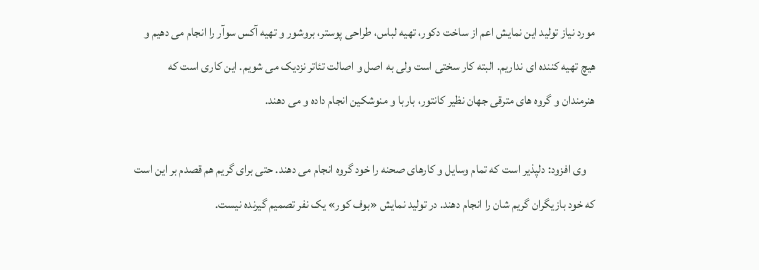مورد نیاز تولید این نمایش اعم از ساخت دکور، تهیه لباس، طراحی پوستر، بروشور و تهیه آکس سوآر را انجام می دهیم و هیچ تهیه کننده ای نداریم. البته کار سختی است ولی به اصل و اصالت تئاتر نزدیک می شویم. این کاری است که هنرمندان و گروه های مترقی جهان نظیر کانتور، باربا و منوشکین انجام داده و می دهند.

    وی افزود: دلپذیر است که تمام وسایل و کارهای صحنه را خود گروه انجام می دهند. حتی برای گریم هم قصدم بر این است که خود بازیگران گریم شان را انجام دهند. در تولید نمایش «بوف کور» یک نفر تصمیم گیرنده نیست.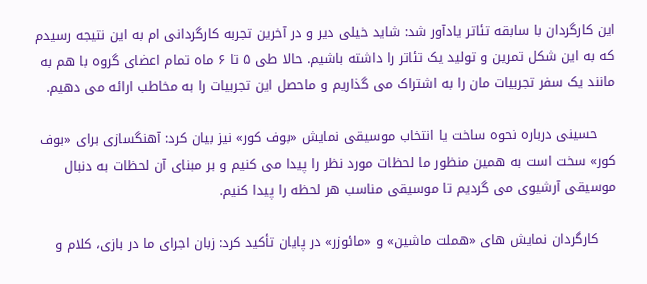این کارگردان با سابقه تئاتر یادآور شد: شاید خیلی دیر و در آخرین تجربه کارگردانی ام به این نتیجه رسیدم که به این شکل تمرین و تولید یک تئاتر را داشته باشیم. حالا طی ۵ تا ۶ ماه تمام اعضای گروه با هم به مانند یک سفر تجربیات مان را به اشتراک می گذاریم و ماحصل این تجربیات را به مخاطب ارائه می دهیم.

    حسینی درباره نحوه ساخت یا انتخاب موسیقی نمایش «بوف کور» نیز بیان کرد: آهنگسازی برای «بوف کور» سخت است به همین منظور ما لحظات مورد نظر را پیدا می کنیم و بر مبنای آن لحظات به دنبال موسیقی آرشیوی می گردیم تا موسیقی مناسب هر لحظه را پیدا کنیم.

    کارگردان نمایش های «هملت ماشین» و «مائوزر» در پایان تأکید کرد: زبان اجرای ما در بازی، کلام و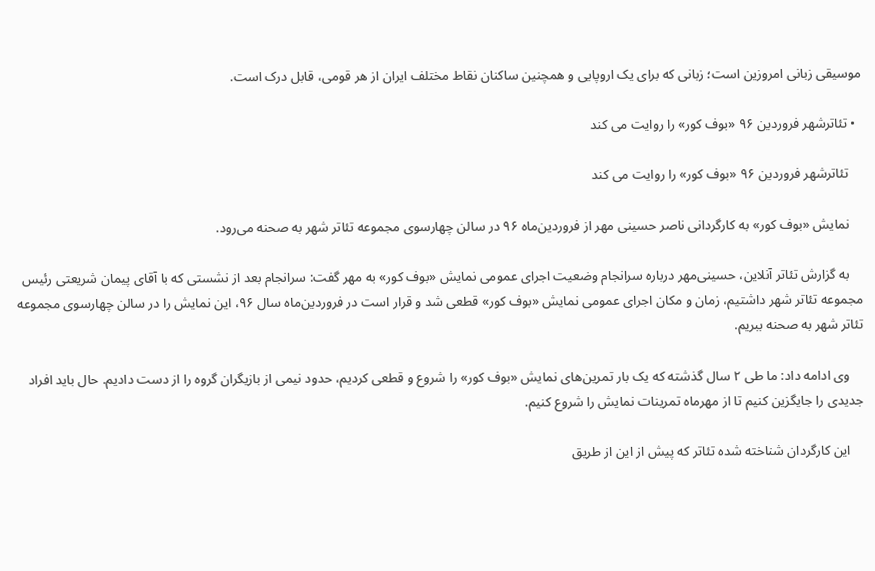موسیقی زبانی امروزین است؛ زبانی که برای یک اروپایی و همچنین ساکنان نقاط مختلف ایران از هر قومی، قابل درک است.

  • تئاترشهر فروردین‌ ۹۶ «بوف کور» را روایت می‌ کند

    تئاترشهر فروردین‌ ۹۶ «بوف کور» را روایت می‌ کند

    نمایش «بوف کور» به کارگردانی ناصر حسینی‌ مهر از فروردین‌ماه ۹۶ در سالن چهارسوی مجموعه تئاتر شهر به صحنه می‌رود.

    به گزارش تئاتر آنلاین، حسینی‌مهر درباره سرانجام وضعیت اجرای عمومی نمایش «بوف کور» به مهر گفت: سرانجام بعد از نشستی که با آقای پیمان شریعتی رئیس مجموعه تئاتر شهر داشتیم، زمان و مکان اجرای عمومی نمایش «بوف کور» قطعی شد و قرار است در فروردین‌ماه سال ۹۶، این نمایش را در سالن چهارسوی مجموعه تئاتر شهر به صحنه ببریم.

    وی ادامه داد: ما طی ۲ سال گذشته که یک بار تمرین‌های نمایش «بوف کور» را شروع و قطعی کردیم، حدود نیمی از بازیگران گروه را از دست دادیم. حال باید افراد جدیدی را جایگزین کنیم تا از مهرماه تمرینات نمایش را شروع کنیم.

    این کارگردان شناخته شده تئاتر که پیش از این از طریق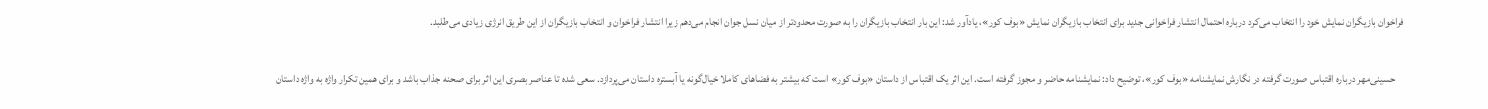فراخوان بازیگران نمایش خود را انتخاب می‌کرد درباره احتمال انتشار فراخوانی جدید برای انتخاب بازیگران نمایش «بوف کور»، یادآور شد: این بار انتخاب بازیگران را به صورت محدودتر از میان نسل جوان انجام می‌دهم زیرا انتشار فراخوان و انتخاب بازیگران از این طریق انرژی زیادی می‌طلبد.

    حسینی‌مهر درباره اقتباس صورت گرفته در نگارش نمایشنامه «بوف کور»، توضیح داد: نمایشنامه حاضر و مجوز گرفته است. این اثر یک اقتباس از داستان «بوف کور» است که بیشتر به فضاهای کاملا خیال‌گونه یا آبستره داستان می‌پردازد. سعی شده تا عناصر بصری این اثر برای صحنه جذاب باشد و برای همین تکرار واژه به واژه داستان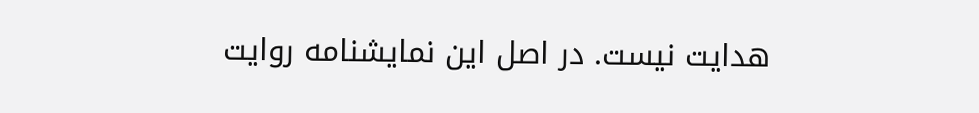هدایت نیست. در اصل این نمایشنامه روایت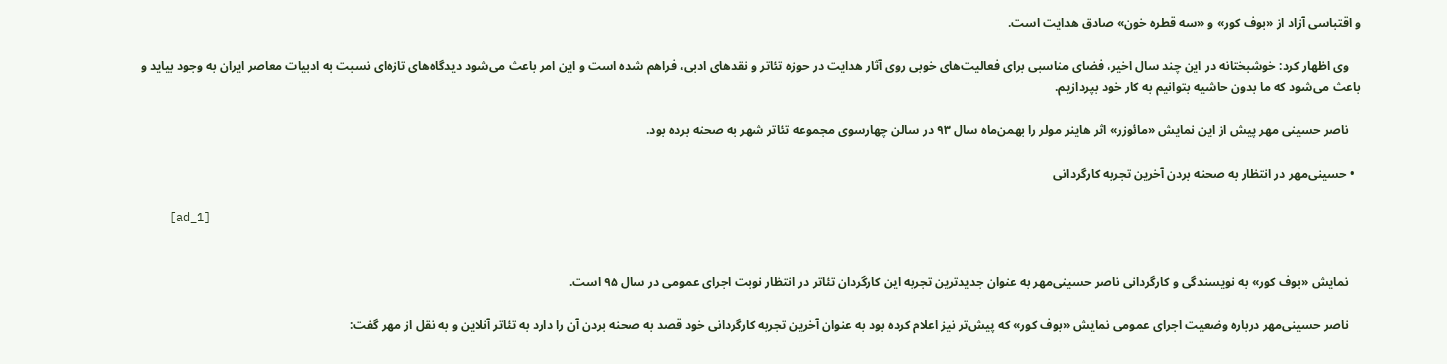و اقتباسی آزاد از «بوف کور» و «سه قطره خون» صادق هدایت است.

    وی اظهار کرد: خوشبختانه در این چند سال اخیر، فضای مناسبی برای فعالیت‌های خوبی روی آثار هدایت در حوزه تئاتر و نقدهای ادبی، فراهم شده است و این امر باعث می‌شود دیدگاه‌های تازه‌ای نسبت به ادبیات معاصر ایران به وجود بیاید و باعث می‌شود که ما بدون حاشیه بتوانیم به کار خود بپردازیم.

    ناصر حسینی مهر پیش از این نمایش «مائوزر» اثر هاینر مولر را بهمن‌ماه سال ۹۳ در سالن چهارسوی مجموعه تئاتر شهر به صحنه برده بود.

  • حسینی‌مهر در انتظار به صحنه بردن آخرین تجربه کارگردانی

    [ad_1]


    نمایش «بوف کور» به نویسندگی و کارگردانی ناصر حسینی‌مهر به عنوان جدیدترین تجربه این کارگردان تئاتر در انتظار نوبت اجرای عمومی در سال ۹۵ است.

    ناصر حسینی‌مهر درباره وضعیت اجرای عمومی نمایش «بوف کور» که پیش‌تر نیز اعلام کرده بود به عنوان آخرین تجربه کارگردانی خود قصد به صحنه بردن آن را دارد به تئاتر آنلاین و به نقل از مهر گفت: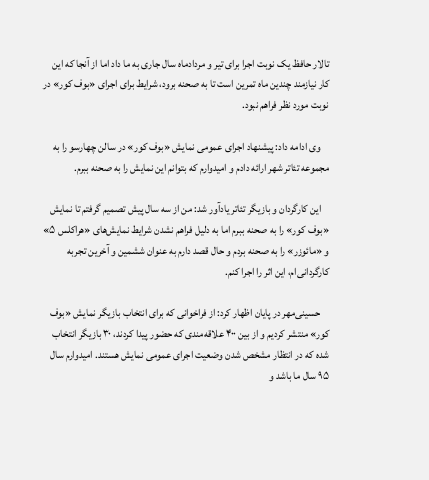تالار حافظ یک نوبت اجرا برای تیر و مردادماه سال جاری به ما داد اما از آنجا که این کار نیازمند چندین ماه تمرین است تا به صحنه برود، شرایط برای اجرای «بوف کور» در نوبت مورد نظر فراهم نبود.

    وی ادامه داد: پیشنهاد اجرای عمومی نمایش «بوف کور» در سالن چهارسو را به مجموعه تئاتر شهر ارائه دادم و امیدوارم که بتوانم این نمایش را به صحنه ببرم.

    این کارگردان و بازیگر تئاتر یادآور شد: من از سه سال پیش تصمیم گرفتم تا نمایش «بوف کور» را به صحنه ببرم اما به دلیل فراهم نشدن شرایط نمایش‌های «هراکلس ۵» و «مائوزر» را به صحنه بردم و حال قصد دارم به عنوان ششمین و آخرین تجربه کارگردانی‌ام، این اثر را اجرا کنم.

    حسینی‌مهر در پایان اظهار کرد: از فراخوانی که برای انتخاب بازیگر نمایش «بوف کور» منتشر کردیم و از بین ۴۰۰ علاقه‌مندی که حضور پیدا کردند، ۳۰ بازیگر انتخاب شده که در انتظار مشخص شدن وضعیت اجرای عمومی نمایش هستند. امیدوارم سال ۹۵ سال ما باشد و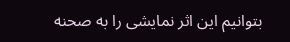بتوانیم این اثر نمایشی را به صحنه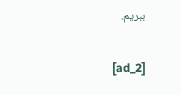ببریم.

    [ad_2]